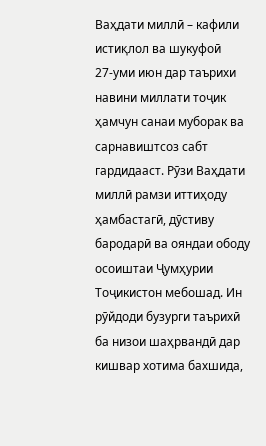Ваҳдати миллӣ – кафили истиқлол ва шукуфоӣ
27-уми июн дар таърихи навини миллати тоҷик ҳамчун санаи муборак ва сарнавиштсоз сабт гардидааст. Рӯзи Ваҳдати миллӣ рамзи иттиҳоду ҳамбастагӣ, дӯстиву бародарӣ ва ояндаи ободу осоиштаи Ҷумҳурии Тоҷикистон мебошад. Ин рӯйдоди бузурги таърихӣ ба низои шаҳрвандӣ дар кишвар хотима бахшида,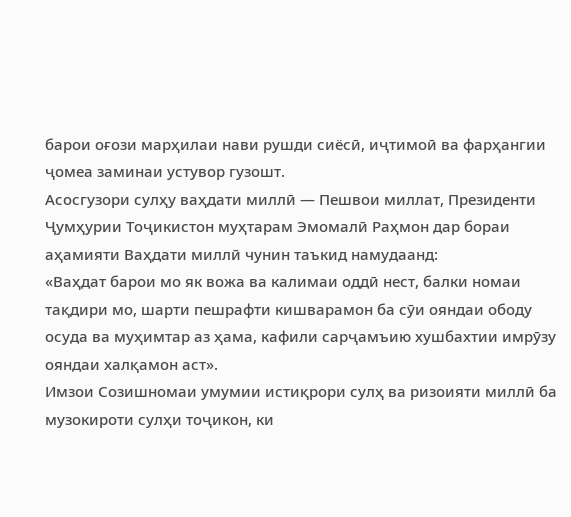барои оғози марҳилаи нави рушди сиёсӣ, иҷтимоӣ ва фарҳангии ҷомеа заминаи устувор гузошт.
Асосгузори сулҳу ваҳдати миллӣ — Пешвои миллат, Президенти Ҷумҳурии Тоҷикистон муҳтарам Эмомалӣ Раҳмон дар бораи аҳамияти Ваҳдати миллӣ чунин таъкид намудаанд:
«Ваҳдат барои мо як вожа ва калимаи оддӣ нест, балки номаи тақдири мо, шарти пешрафти кишварамон ба сӯи ояндаи ободу осуда ва муҳимтар аз ҳама, кафили сарҷамъию хушбахтии имрӯзу ояндаи халқамон аст».
Имзои Созишномаи умумии истиқрори сулҳ ва ризоияти миллӣ ба музокироти сулҳи тоҷикон, ки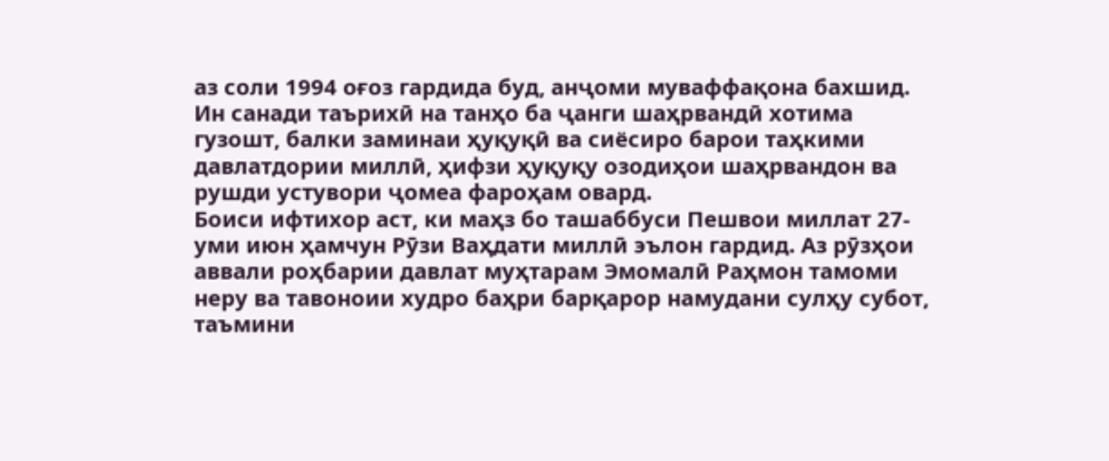аз соли 1994 оғоз гардида буд, анҷоми муваффақона бахшид. Ин санади таърихӣ на танҳо ба ҷанги шаҳрвандӣ хотима гузошт, балки заминаи ҳуқуқӣ ва сиёсиро барои таҳкими давлатдории миллӣ, ҳифзи ҳуқуқу озодиҳои шаҳрвандон ва рушди устувори ҷомеа фароҳам овард.
Боиси ифтихор аст, ки маҳз бо ташаббуси Пешвои миллат 27-уми июн ҳамчун Рӯзи Ваҳдати миллӣ эълон гардид. Аз рӯзҳои аввали роҳбарии давлат муҳтарам Эмомалӣ Раҳмон тамоми неру ва тавоноии худро баҳри барқарор намудани сулҳу субот, таъмини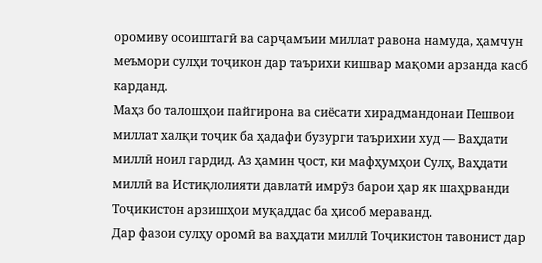оромиву осоиштагӣ ва сарҷамъии миллат равона намуда, ҳамчун меъмори сулҳи тоҷикон дар таърихи кишвар мақоми арзанда касб карданд.
Маҳз бо талошҳои пайгирона ва сиёсати хирадмандонаи Пешвои миллат халқи тоҷик ба ҳадафи бузурги таърихии худ — Ваҳдати миллӣ ноил гардид. Аз ҳамин ҷост, ки мафҳумҳои Сулҳ, Ваҳдати миллӣ ва Истиқлолияти давлатӣ имрӯз барои ҳар як шаҳрванди Тоҷикистон арзишҳои муқаддас ба ҳисоб мераванд.
Дар фазои сулҳу оромӣ ва ваҳдати миллӣ Тоҷикистон тавонист дар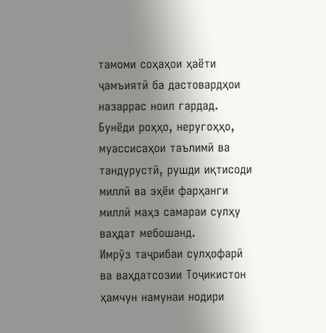тамоми соҳаҳои ҳаёти ҷамъиятӣ ба дастовардҳои назаррас ноил гардад. Бунёди роҳҳо, неругоҳҳо, муассисаҳои таълимӣ ва тандурустӣ, рушди иқтисоди миллӣ ва эҳёи фарҳанги миллӣ маҳз самараи сулҳу ваҳдат мебошанд.
Имрӯз таҷрибаи сулҳофарӣ ва ваҳдатсозии Тоҷикистон ҳамчун намунаи нодири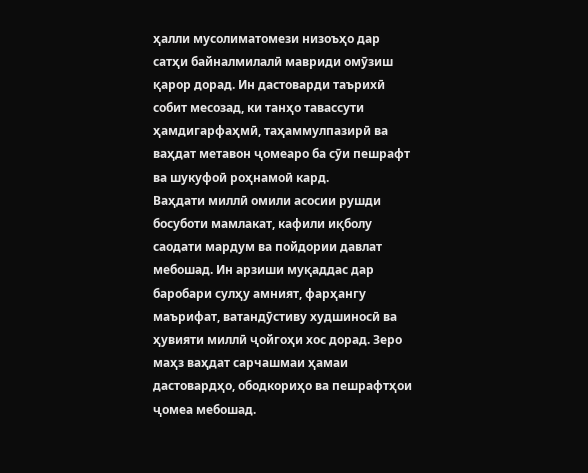ҳалли мусолиматомези низоъҳо дар сатҳи байналмилалӣ мавриди омӯзиш қарор дорад. Ин дастоварди таърихӣ собит месозад, ки танҳо тавассути ҳамдигарфаҳмӣ, таҳаммулпазирӣ ва ваҳдат метавон ҷомеаро ба сӯи пешрафт ва шукуфоӣ роҳнамоӣ кард.
Ваҳдати миллӣ омили асосии рушди босуботи мамлакат, кафили иқболу саодати мардум ва пойдории давлат мебошад. Ин арзиши муқаддас дар баробари сулҳу амният, фарҳангу маърифат, ватандӯстиву худшиносӣ ва ҳувияти миллӣ ҷойгоҳи хос дорад. Зеро маҳз ваҳдат сарчашмаи ҳамаи дастовардҳо, ободкориҳо ва пешрафтҳои ҷомеа мебошад.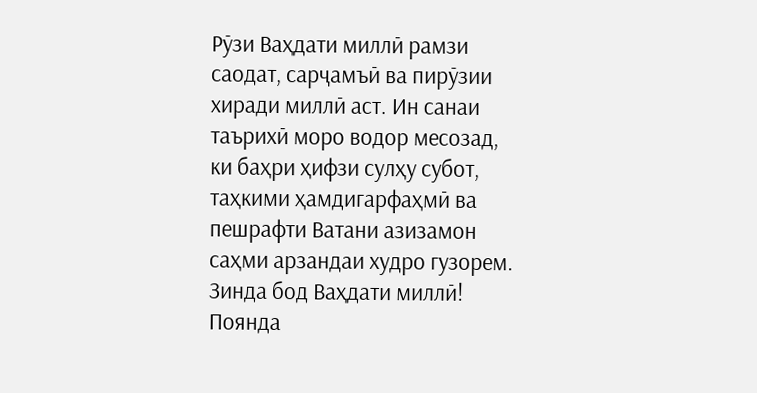Рӯзи Ваҳдати миллӣ рамзи саодат, сарҷамъӣ ва пирӯзии хиради миллӣ аст. Ин санаи таърихӣ моро водор месозад, ки баҳри ҳифзи сулҳу субот, таҳкими ҳамдигарфаҳмӣ ва пешрафти Ватани азизамон саҳми арзандаи худро гузорем.
Зинда бод Ваҳдати миллӣ! Поянда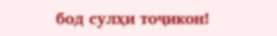бод сулҳи тоҷикон!